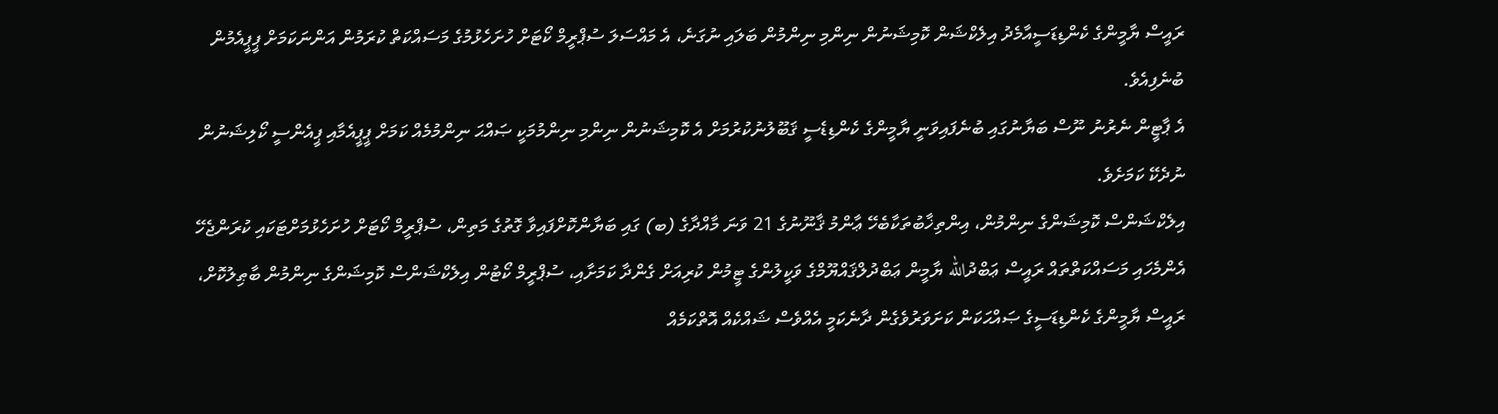ރައީސް ޔާމީންގެ ކެންޑިޑަސީއާމެދު އިލެކްޝަން ކޮމިޝަނުން ނިންމި ނިންމުން ބަލައި ނުގަނެ، އެ މައްސަލަ ސުޕްރީމް ކޯޓަށް ހުށަހެޅުމުގެ މަސައްކަތް ކުރަމުން އަންނަކަމަށް ޕީޕީއެމުން ބުނެފިއެވެ.
އެ ޕާޓީން ނެރުނު ނޫސް ބަޔާނުގައި ބުނެފައިވަނީ ޔާމީންގެ ކެންޑިޑެސީ ޤަބޫލުނުކުރުމަށް އެ ކޮމިޝަނުން ނިންމި ނިންމުމަކީ ޞައްޙަ ނިންމުމެއް ކަމަށް ޕީޕީއެމާއި ޕީއެންސީ ކޯލިޝަނުން ނުދެކޭ ކަމަށެވެ.
އިލެކްޝަންސް ކޮމިޝަންގެ ނިންމުން، އިންތިޚާބުތަކާބެހޭ ޢާންމު ޤާނޫނުގެ 21 ވަނަ މާއްދާގެ (ބ) ގައި ބަޔާންކޮށްފައިވާ ގޮތުގެ މަތިން، ސުޕްރީމް ކޯޓަށް ހުށަހެޅުމަށްޓަކައި ކުރަންޖެހޭ އެންމެހައި މަސައްކަތްތައް ރައީސް ޢަބްދުالله ޔާމީން ޢަބްދުލްޤައްޔޫމްގެ ވަކީލުންގެ ޓީމުން ކުރިއަށް ގެންދާ ކަމަށާއި، ސުޕްރީމް ކޯޓުން އިލެކްޝަންސް ކޮމިޝަންގެ ނިންމުން ބާޠިލުކޮށް، ރައީސް ޔާމީންގެ ކެންޑިޑަސީގެ ޞައްޙަކަން ކަށަވަރުވެގެން ދާނެކަމީ އެއްވެސް ޝައްކެއް އޮތްކަމެއް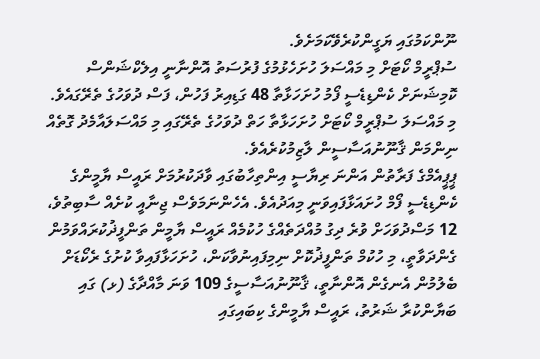ނޫންކަމުގައި ޔަގީންކުރެވޭކަމަށެވެ.
ސުޕްރީމް ކޯޓަށް މި މައްސަލަ ހުށަހެޅުމުގެ ފުރުސަތު އޮންނާނީ އިލެކްޝަންސް ކޮމިޝަނަށް ކެންޑިޑެސީ ފޯމު ހުށަހަޅާތާ 48 ގަޑިއިރު ފަހުން، ފަސް ދުވަހުގެ ތެރޭގައެވެ. މި މައްސަލަ ސުޕްރީމް ކޯޓަށް ހުށަހަޅާތާ ހަތް ދުވަހުގެ ތެރޭގައި މި މައްސަލައާމެދު ގޮތެއް ނިންމަން ޤާނޫނުއަސާސީން ލާޒިމުކުރެއެވެ.
ޕީޕީއެމްގެ ފަރާތުން އަންނަ ރިޔާސީ އިންތިހާބުގައި ވާދަކުރުމަށް ރައީސް ޔާމީންގެ ކެންޑިޑެސީ ފޯމް ހުށައަޅާފައިވަނީ މިއަދުއެވެ. އެހެންނަމަވެސް ޖިނާއީ ކުށެއް ސާބިތުވެ، 12 މަސްދުވަހަށް ވުރެ ދިގު މުއްދަތެއްގެ ހުކުމެއް ރައީސް ޔާމީން ތަންފީޛުކުރައްވަމުން ގެންދަވާތީ، މި ހުކުމް ތަންފީޛުކޮށް ނިމިފައިނުވާކަން، ހުށަހަޅާފައިވާ ކުށުގެ ރެކޯޑަށް ބެލުމުން އެނގެން އޮންނާތީ، ޤާނޫނުއަސާސީގެ 109 ވަނަ މާއްދާގެ (ޅ) ގައި ބަޔާންކުރާ ޝަރުތު، ރައީސް ޔާމީންގެ ކިބައިގައި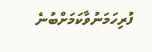ފުރިހަމަނުވާކަމަށްބުނެ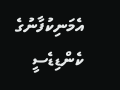އެމަނިކުފާނުގެ ކެންޑިޑެސީ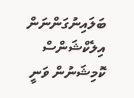ބަލައިނުގަންނަން އިލެކްޝަންސް ކޮމިޝަނުން ވަނީ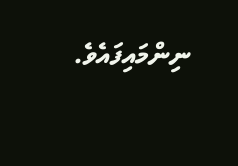ނިންމައިފައެވެ.